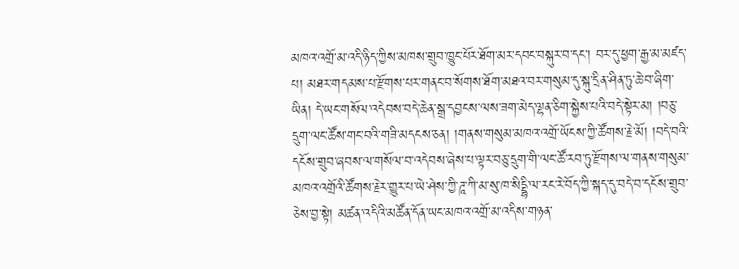མཁའ་འགྲོ་མ་འདི་ཉིད་ཀྱིས་མཁས་གྲུབ་ཁྱུང་པོར་ཐོག་མར་དབང་བསྐུར་བ་དང་། བར་དུ་ཕྱག་རྒྱ་མ་མཛད་པ། མཐར་གདམས་པ་རྫོགས་པར་གནང་བ་སོགས་ཐོག་མཐའ་བར་གསུམ་དུ་སྐུ་དྲིན་ཤིན་ཏུ་ཆེ་བ་ཞིག་ཡིན། དེ་ཡང་གསོལ་འདེབས་བདེ་ཆེན་སྒྲ་དབྱངས་ལས་ཟག་མེད་ལྷན་ཅིག་སྐྱེས་པའི་བདེ་སྟེར་མ། །བཅུ་དྲུག་ལང་ཚོས་གང་བའི་གཟི་མདངས་ཅན། །གནས་གསུམ་མཁའ་འགྲོ་ཡོངས་ཀྱི་ཚོགས་རྗེ་མོ། །བདེ་བའི་དངོས་གྲུབ་ཞབས་ལ་གསོལ་བ་འདེབས་ཞེས་པ་ལྟར་བཅུ་དྲུག་གི་ལང་ཚོ་རབ་ཏུ་རྫོགས་ལ་གནས་གསུམ་མཁའ་འགྲོའི་ཚོགས་རྗེར་གྱུར་པ་ཡེ་ཤེས་ཀྱི་ཌཱ་ཀི་མ་སུ་ཁ་སིདྡྷི་ལ་རང་རེ་བོད་ཀྱི་སྐད་དུ་བདེ་བ་དངོས་གྲུབ་ཅེས་བྱ་སྟེ། མཚན་འདིའི་མཚོན་དོན་ཡང་མཁའ་འགྲོ་མ་འདིས་གཉན་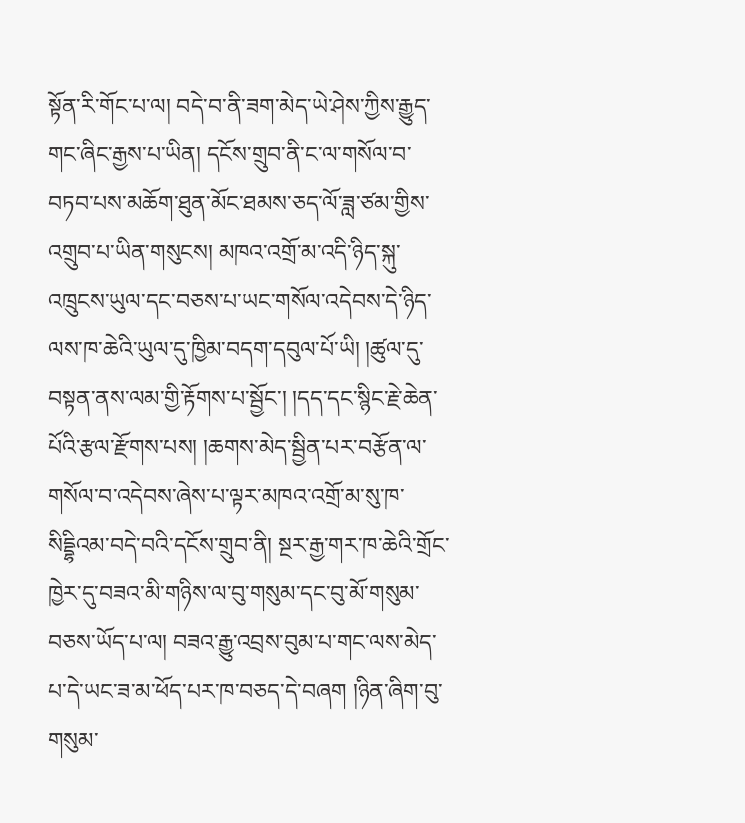སྟོན་རི་གོང་པ་ལ། བདེ་བ་ནི་ཟག་མེད་ཡེ་ཤེས་ཀྱིས་རྒྱུད་གང་ཞིང་རྒྱས་པ་ཡིན། དངོས་གྲུབ་ནི་ང་ལ་གསོལ་བ་བཏབ་པས་མཆོག་ཐུན་མོང་ཐམས་ཅད་ལོ་ཟླ་ཙམ་གྱིས་འགྲུབ་པ་ཡིན་གསུངས། མཁའ་འགྲོ་མ་འདི་ཉིད་སྐུ་འཁྲུངས་ཡུལ་དང་བཅས་པ་ཡང་གསོལ་འདེབས་དེ་ཉིད་ལས་ཁ་ཆེའི་ཡུལ་དུ་ཁྱིམ་བདག་དབུལ་པོ་ཡི། །ཚུལ་དུ་བསྟན་ནས་ལམ་གྱི་རྟོགས་པ་སྦྱོང་། །དད་དང་སྙིང་རྗེ་ཆེན་པོའི་རྩལ་རྫོགས་པས། །ཆགས་མེད་སྦྱིན་པར་བརྩོན་ལ་གསོལ་བ་འདེབས་ཞེས་པ་ལྟར་མཁའ་འགྲོ་མ་སུ་ཁ་སིདྡྷིའམ་བདེ་བའི་དངོས་གྲུབ་ནི། སྔར་རྒྱ་གར་ཁ་ཆེའི་གྲོང་ཁྱེར་དུ་བཟའ་མི་གཉིས་ལ་བུ་གསུམ་དང་བུ་མོ་གསུམ་བཅས་ཡོད་པ་ལ། བཟའ་རྒྱུ་འབྲས་བུམ་པ་གང་ལས་མེད་པ་དེ་ཡང་ཟ་མ་ཕོད་པར་ཁ་བཅད་དེ་བཞག །ཉིན་ཞིག་བུ་གསུམ་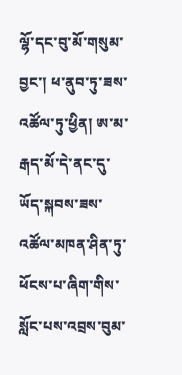ལྷོ་དང་བུ་མོ་གསུམ་བྱང་། ཕ་ནུབ་ཏུ་ཟས་འཚོལ་ཏུ་ཕྱིན། ཨ་མ་རྒད་མོ་དེ་ནང་དུ་ཡོད་སྐབས་ཟས་འཚོལ་མཁན་ཤིན་ཏུ་ཕོངས་པ་ཞིག་གིས་སློང་པས་འབྲས་བུམ་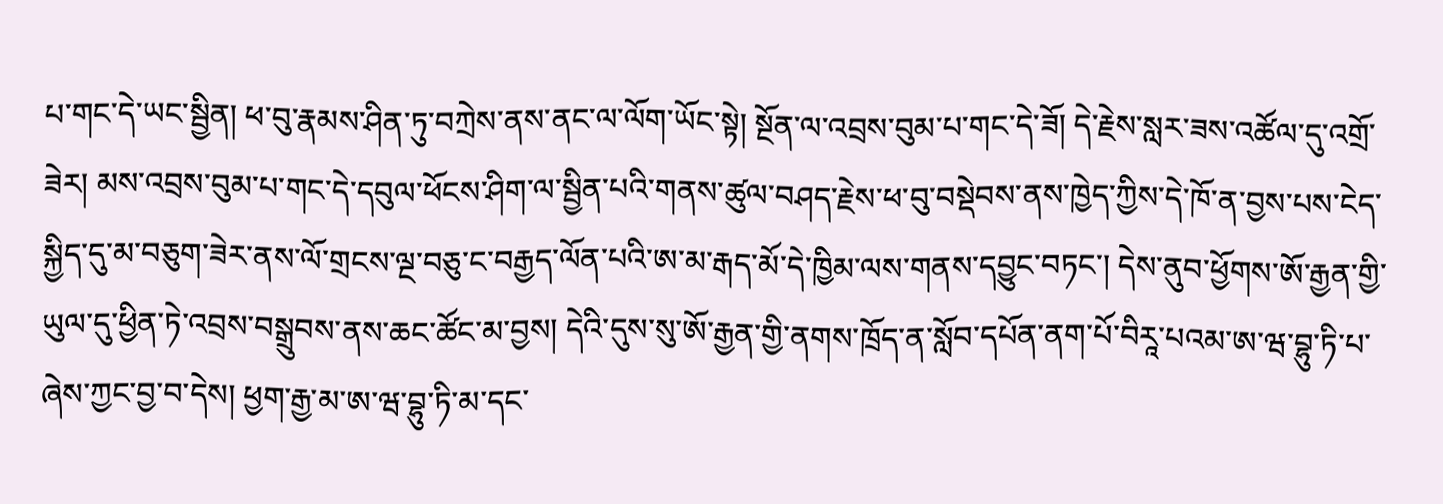པ་གང་དེ་ཡང་སྦྱིན། ཕ་བུ་རྣམས་ཤིན་ཏུ་བཀྲེས་ནས་ནང་ལ་ལོག་ཡོང་སྟེ། སྔོན་ལ་འབྲས་བུམ་པ་གང་དེ་ཟོ། དེ་རྗེས་སླར་ཟས་འཚོལ་དུ་འགྲོ་ཟེར། མས་འབྲས་བུམ་པ་གང་དེ་དབུལ་ཕོངས་ཤིག་ལ་སྦྱིན་པའི་གནས་ཚུལ་བཤད་རྗེས་ཕ་བུ་བསྡེབས་ནས་ཁྱེད་ཀྱིས་དེ་ཁོ་ན་བྱས་པས་ངེད་སྐྱིད་དུ་མ་བཅུག་ཟེར་ནས་ལོ་གྲངས་ལྔ་བཅུ་ང་བརྒྱད་ལོན་པའི་ཨ་མ་རྒད་མོ་དེ་ཁྱིམ་ལས་གནས་དབྱུང་བཏང་། དེས་ནུབ་ཕྱོགས་ཨོ་རྒྱན་གྱི་ཡུལ་དུ་ཕྱིན་ཏེ་འབྲས་བསྒྲུབས་ནས་ཆང་ཚོང་མ་བྱས། དེའི་དུས་སུ་ཨོ་རྒྱན་གྱི་ནགས་ཁྲོད་ན་སློབ་དཔོན་ནག་པོ་བིརཱ་པའམ་ཨ་ཝ་བྷུ་ཏི་པ་ཞེས་ཀྱང་བྱ་བ་དེས། ཕྱག་རྒྱ་མ་ཨ་ཝ་བྷུ་ཏི་མ་དང་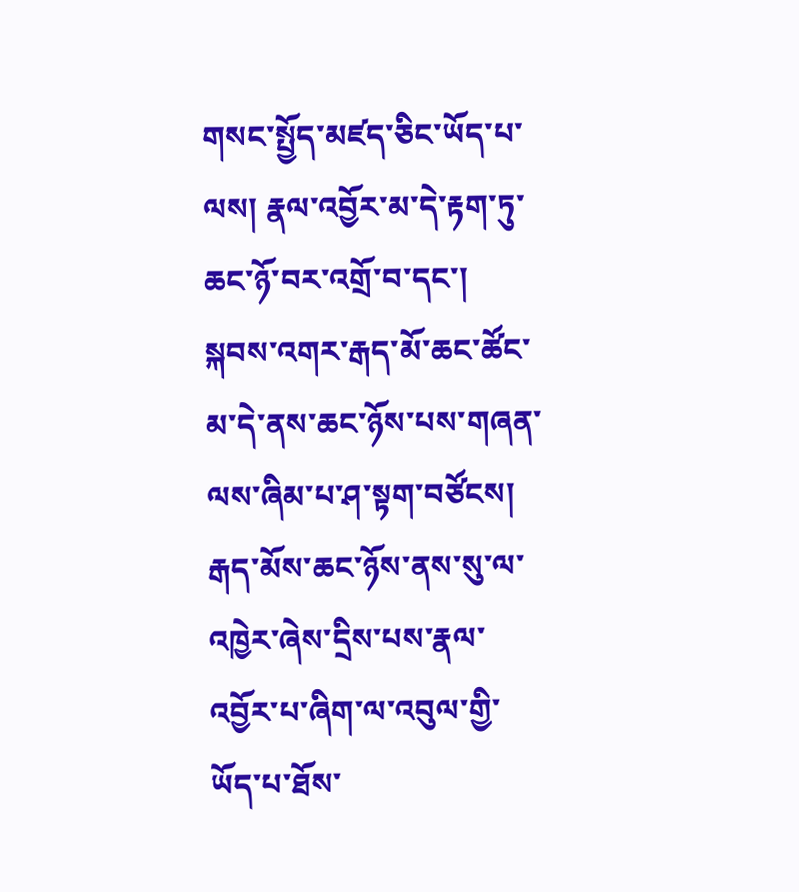གསང་སྤྱོད་མཛད་ཅིང་ཡོད་པ་ལས། རྣལ་འབྱོར་མ་དེ་རྟག་ཏུ་ཆང་ཉོ་བར་འགྲོ་བ་དང་། སྐབས་འགར་རྒད་མོ་ཆང་ཚོང་མ་དེ་ནས་ཆང་ཉོས་པས་གཞན་ལས་ཞིམ་པ་ཤ་སྟག་བཙོངས། རྒད་མོས་ཆང་ཉོས་ནས་སུ་ལ་འཁྱེར་ཞེས་དྲིས་པས་རྣལ་འབྱོར་པ་ཞིག་ལ་འབུལ་གྱི་ཡོད་པ་ཐོས་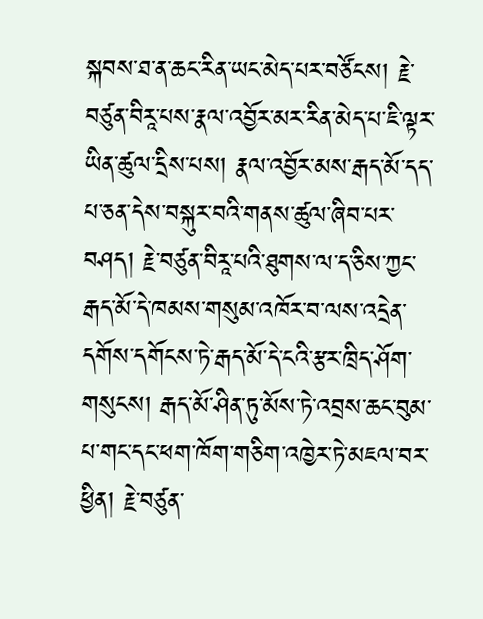སྐབས་ཐ་ན་ཆང་རིན་ཡང་མེད་པར་བཙོངས། རྗེ་བཙུན་བིརཱ་པས་རྣལ་འབྱོར་མར་རིན་མེད་པ་ཇི་ལྟར་ཡིན་ཚུལ་དྲིས་པས། རྣལ་འབྱོར་མས་རྒད་མོ་དད་པ་ཅན་དེས་བསྐུར་བའི་གནས་ཚུལ་ཞིབ་པར་བཤད། རྗེ་བཙུན་བིརཱ་པའི་ཐུགས་ལ་ད་ཅིས་ཀྱང་རྒད་མོ་དེ་ཁམས་གསུམ་འཁོར་བ་ལས་འདྲེན་དགོས་དགོངས་ཏེ་རྒད་མོ་དེ་ངའི་རྩར་ཁྲིད་ཤོག་གསུངས། རྒད་མོ་ཤིན་ཏུ་མོས་ཏེ་འབྲས་ཆང་བུམ་པ་གང་དང་ཕག་ཁོག་གཅིག་འཁྱེར་ཏེ་མཇལ་བར་ཕྱིན། རྗེ་བཙུན་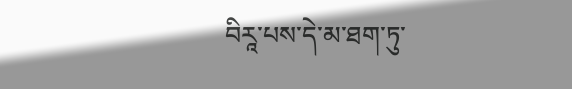བིརཱ་པས་དེ་མ་ཐག་ཏུ་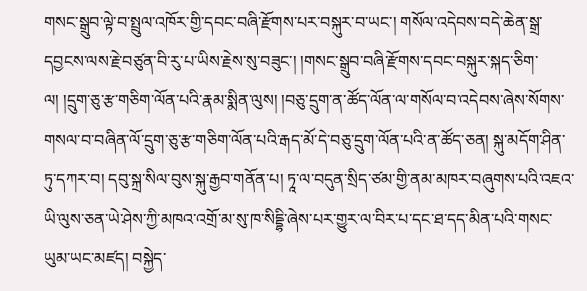གསང་སྒྲུབ་ལྟེ་བ་སྤྲུལ་འཁོར་གྱི་དབང་བཞི་རྫོགས་པར་བསྐུར་བ་ཡང་། གསོལ་འདེབས་བདེ་ཆེན་སྒྲ་དབྱངས་ལས་རྗེ་བཙུན་བི་རུ་པ་ཡིས་རྗེས་སུ་བཟུང་། །གསང་སྒྲུབ་བཞི་རྫོགས་དབང་བསྐུར་སྐད་ཅིག་ལ། །དྲུག་ཅུ་རྩ་གཅིག་ལོན་པའི་རྣམ་སྨིན་ལུས། །བཅུ་དྲུག་ན་ཚོད་ལོན་ལ་གསོལ་བ་འདེབས་ཞེས་སོགས་གསལ་བ་བཞིན་ལོ་དྲུག་ཅུ་རྩ་གཅིག་ལོན་པའི་རྒད་མོ་དེ་བཅུ་དྲུག་ལོན་པའི་ན་ཚོད་ཅན། སྐུ་མདོག་ཤིན་ཏུ་དཀར་བ། དབུ་སྐྲ་སིལ་བུས་སྐུ་རྒྱབ་གནོན་པ། ཏཱ་ལ་བདུན་སྲིད་ཙམ་གྱི་ནམ་མཁར་བཞུགས་པའི་འཇའ་ཡི་ལུས་ཅན་ཡེ་ཤེས་ཀྱི་མཁའ་འགྲོ་མ་སུ་ཁ་སིདྡྷི་ཞེས་པར་གྱུར་ལ་བིར་པ་དང་ཐ་དད་མིན་པའི་གསང་ཡུམ་ཡང་མཛད། བསྐྱེད་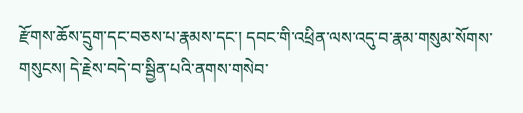རྫོགས་ཆོས་དྲུག་དང་བཅས་པ་རྣམས་དང་། དབང་གི་འཕྲིན་ལས་འདུ་བ་རྣམ་གསུམ་སོགས་གསུངས། དེ་རྗེས་བདེ་བ་སྦྱིན་པའི་ནགས་གསེབ་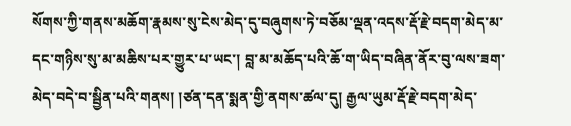སོགས་ཀྱི་གནས་མཆོག་རྣམས་སུ་ངེས་མེད་དུ་བཞུགས་ཏེ་བཅོམ་ལྡན་འདས་རྡོ་རྗེ་བདག་མེད་མ་དང་གཉིས་སུ་མ་མཆིས་པར་གྱུར་པ་ཡང་། བླ་མ་མཆོད་པའི་ཆོ་ག་ཡིད་བཞིན་ནོར་བུ་ལས་ཟག་མེད་བདེ་བ་སྦྱིན་པའི་གནས། །ཙན་དན་སྨན་གྱི་ནགས་ཚལ་དུ། རྒྱལ་ཡུམ་རྡོ་རྗེ་བདག་མེད་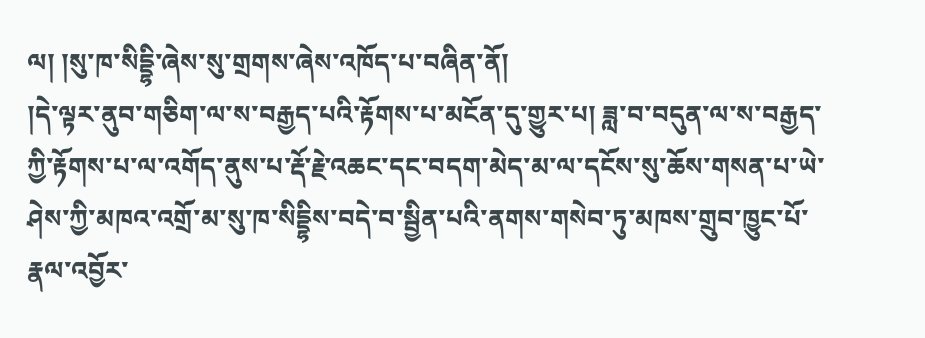ལ། །སུ་ཁ་སིདྡྷི་ཞེས་སུ་གྲགས་ཞེས་འཁོད་པ་བཞིན་ནོ།
།དེ་ལྟར་ནུབ་གཅིག་ལ་ས་བརྒྱད་པའི་རྟོགས་པ་མངོན་དུ་གྱུར་པ། ཟླ་བ་བདུན་ལ་ས་བརྒྱད་ཀྱི་རྟོགས་པ་ལ་འགོད་ནུས་པ་རྡོ་རྗེ་འཆང་དང་བདག་མེད་མ་ལ་དངོས་སུ་ཆོས་གསན་པ་ཡེ་ཤེས་ཀྱི་མཁའ་འགྲོ་མ་སུ་ཁ་སིདྡྷིས་བདེ་བ་སྦྱིན་པའི་ནགས་གསེབ་ཏུ་མཁས་གྲུབ་ཁྱུང་པོ་རྣལ་འབྱོར་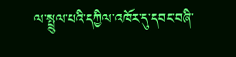ལ་སྤྲུལ་པའི་དཀྱིལ་འཁོར་དུ་དབང་བཞི་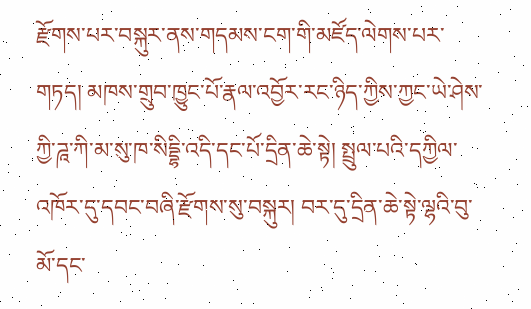རྫོགས་པར་བསྐུར་ནས་གདམས་ངག་གི་མཛོད་ལེགས་པར་གཏད། མཁས་གྲུབ་ཁྱུང་པོ་རྣལ་འབྱོར་རང་ཉིད་ཀྱིས་ཀྱང་ཡེ་ཤེས་ཀྱི་ཌཱ་ཀི་མ་སུ་ཁ་སིདྡྷི་འདི་དང་པོ་དྲིན་ཆེ་སྟེ། སྤྲུལ་པའི་དཀྱིལ་འཁོར་དུ་དབང་བཞི་རྫོགས་སུ་བསྐུར། བར་དུ་དྲིན་ཆེ་སྟེ་ལྷའི་བུ་མོ་དང་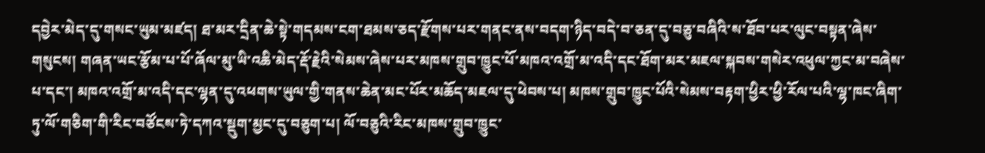དབྱེར་མེད་དུ་གསང་ཡུམ་མཛད། ཐ་མར་དྲིན་ཆེ་སྟེ་གདམས་ངག་ཐམས་ཅད་རྫོགས་པར་གནང་ནས་བདག་ཉིད་བདེ་བ་ཅན་དུ་བཅུ་བཞིའི་ས་ཐོབ་པར་ལུང་བསྟན་ཞེས་གསུངས། གཞན་ཡང་རྩོམ་པ་པོ་ཞོལ་མུ་ཡི་འཆི་མེད་རྡོ་རྗེའི་སེམས་ཞེས་པར་མཁས་གྲུབ་ཁྱུང་པོ་མཁའ་འགྲོ་མ་འདི་དང་ཐོག་མར་མཇལ་སྐབས་གསེར་འཕུལ་ཀྱང་མ་བཞེས་པ་དང་། མཁའ་འགྲོ་མ་འདི་དང་ལྷན་དུ་འཕགས་ཡུལ་གྱི་གནས་ཆེན་མང་པོར་མཆོད་མཇལ་དུ་ཕེབས་པ། མཁས་གྲུབ་ཁྱུང་པོའི་སེམས་བརྟག་ཕྱིར་ཕྱི་རོལ་པའི་ལྷ་ཁང་ཞིག་ཏུ་ལོ་གཅིག་གི་རིང་བཙོངས་ཏེ་དཀའ་སྡུག་མྱང་དུ་བཅུག་པ། ལོ་བཅུའི་རིང་མཁས་གྲུབ་ཁྱུང་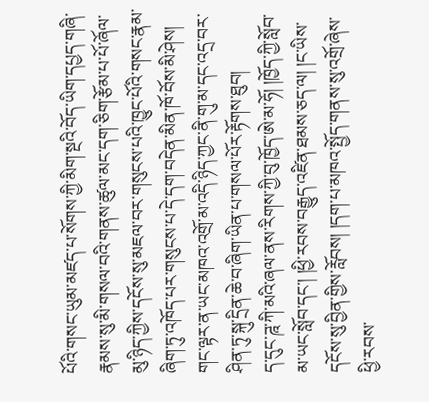པོའི་གསང་ཡུམ་མཛད་པ་སོགས་ཀྱི་མིག་སྔའི་བོད་ཡིག་དཔྱད་གཞི་རྣམས་སུ་མི་གསལ་བའི་གནས་ཚུལ་མང་དག་ཅིག་རྩོམ་པ་པོ་ཞོལ་མུ་ཉིད་ཀྱིས་དངོས་སུ་མཇལ་བར་གསུངས་པའི་ཁྱུང་པོའི་གསང་རྣམ་ཞིག་ཏུ་འཁོད་པར་གསུངས་པ་དེ་དག་བདེན་མིན་ཁོ་བོས་མི་ཤེས། གང་ལྟར་ན་ཡང་མཁའ་འགྲོ་མ་འདི་ཉིད་ཀྱང་ནི་གུ་མ་དང་འདྲ་བར་ཤིན་ཏུ་སྐུ་དྲིན་ཆེ་བ་ཞིག་ཡིན་པ་གསལ་པོར་རྟོགས་ཐུབ།
ད་དུང་ཌཱ་ཀི་མའི་ཞལ་ནས་རིགས་ཀྱི་བུ་ཁྱོད་ཨེ་མ་ཧོ། །ཁྱོད་ཀྱི་སློབ་མ་ཡང་སློབ་དང་། །ཕྱི་རབས་བརྒྱུད་འཛིན་ཐམས་ཅད་ལ། །ང་ཡིས་དངོས་སུ་བྱིན་གྱིས་རློབས། །དག་པ་མཁའ་སྤྱོད་གནས་སུ་འགྲོ་ཞེས་ཕྱི་རབས་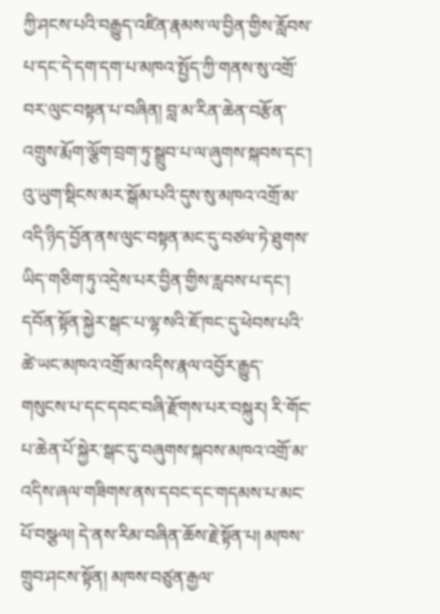ཀྱི་ཤངས་པའི་བརྒྱུད་འཛིན་རྣམས་ལ་བྱིན་གྱིས་རློབས་པ་དང་དེ་དག་དག་པ་མཁའ་སྤྱོད་ཀྱི་གནས་སུ་འགྲོ་བར་ལུང་བསྟན་པ་བཞིན། བླ་མ་རིན་ཆེན་བརྩོན་འགྲུས་རྨོག་ལྕོག་བྲག་ཏུ་སྒྲུབ་པ་ལ་ཞུགས་སྐབས་དང་། འུ་ཡུག་སྡིངས་མར་སྒོམ་པའི་དུས་སུ་མཁའ་འགྲོ་མ་འདི་ཉིད་བྱོན་ནས་ལུང་བསྟན་མང་དུ་བཙལ་ཏེ་ཐུགས་ཡིད་གཅིག་ཏུ་འདྲེས་པར་བྱིན་གྱིས་རླབས་པ་དང་། དབོན་སྟོན་སྐྱེར་སྒང་པ་ལྷ་སའི་ཇོ་ཁང་དུ་ཕེབས་པའི་ཚེ་ཡང་མཁའ་འགྲོ་མ་འདིས་རྣལ་འབྱོར་རྒྱུད་གསུངས་པ་དང་དབང་བཞི་རྫོགས་པར་བསྐུར། རི་གོང་པ་ཆེན་པོ་སྐྱེར་སྒང་དུ་བཞུགས་སྐབས་མཁའ་འགྲོ་མ་འདིས་ཞལ་གཟིགས་ནས་དབང་དང་གདམས་པ་མང་པོ་བསྩལ། དེ་ནས་རིམ་བཞིན་ཆོས་རྗེ་སྟོན་པ། མཁས་གྲུབ་ཤངས་སྟོན། མཁས་བཙུན་རྒྱལ་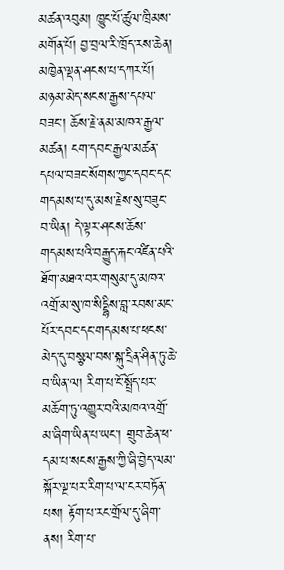མཚན་འབུམ། ཁྱུང་པོ་ཚུལ་ཁྲིམས་མགོན་པོ། བྱ་བྲལ་རི་ཁྲོད་རས་ཆེན། མཁྱེན་ལྡན་ཤངས་པ་དཀར་པོ། མཉམ་མེད་སངས་རྒྱས་དཔལ་བཟང་། ཆོས་རྗེ་ནམ་མཁའ་རྒྱལ་མཚན། ངག་དབང་རྒྱལ་མཚན་དཔལ་བཟང་སོགས་ཀྱང་དབང་དང་གདམས་པ་དུ་མས་རྗེས་སུ་བཟུང་བ་ཡིན། དེ་ལྟར་ཤངས་ཆོས་གདམས་པའི་བརྒྱུད་རྐང་འཛིན་པའི་ཐོག་མཐའ་བར་གསུམ་དུ་མཁའ་འགྲོ་མ་སུ་ཁ་སིདྡྷིས་བླ་རབས་མང་པོར་དབང་དང་གདམས་པ་ཕངས་མེད་དུ་བསྩལ་བས་སྐུ་དྲིན་ཤིན་ཏུ་ཆེ་བ་ཡིན་ལ། རིག་པ་ངོ་སྤྲོད་པར་མཆོག་ཏུ་འགྱུར་བའི་མཁའ་འགྲོ་མ་ཞིག་ཡིན་པ་ཡང་། གྲུབ་ཆེན་ཕ་དམ་པ་སངས་རྒྱས་ཀྱི་ཞི་བྱེད་ལམ་སྐོར་ལྔ་པར་རིག་པ་ལ་ངར་བཏོན་པས། རྟོག་པ་རང་གྲོལ་དུ་ཞིག་ནས། རིག་པ་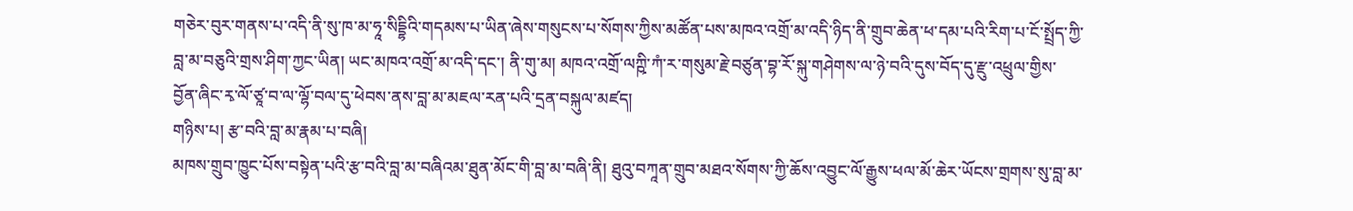གཅེར་བུར་གནས་པ་འདི་ནི་སུ་ཁ་མ་ཧཱ་སིདྡྷིའི་གདམས་པ་ཡིན་ཞེས་གསུངས་པ་སོགས་ཀྱིས་མཚོན་པས་མཁའ་འགྲོ་མ་འདི་ཉིད་ནི་གྲུབ་ཆེན་ཕ་དམ་པའི་རིག་པ་ངོ་སྤྲོད་ཀྱི་བླ་མ་བཅུའི་གྲས་ཤིག་ཀྱང་ཡིན། ཡང་མཁའ་འགྲོ་མ་འདི་དང་། ནི་གུ་མ། མཁའ་འགྲོ་ལཀྵི་ཀཾ་ར་གསུམ་རྗེ་བཙུན་བྷ་རོ་སྐུ་གཤེགས་ལ་ཉེ་བའི་དུས་བོད་དུ་རྫུ་འཕྲུལ་གྱིས་བྱོན་ཞིང་རྭ་ལོ་ཙཱ་བ་ལ་ལྷོ་བལ་དུ་ཕེབས་ནས་བླ་མ་མཇལ་རན་པའི་དྲན་བསྐུལ་མཛད།
གཉིས་པ། རྩ་བའི་བླ་མ་རྣམ་པ་བཞི།
མཁས་གྲུབ་ཁྱུང་པོས་བསྟེན་པའི་རྩ་བའི་བླ་མ་བཞིའམ་ཐུན་མོང་གི་བླ་མ་བཞི་ནི། ཐུའུ་བཀཱན་གྲུབ་མཐའ་སོགས་ཀྱི་ཆོས་འབྱུང་ལོ་རྒྱུས་ཕལ་མོ་ཆེར་ཡོངས་གྲགས་སུ་བླ་མ་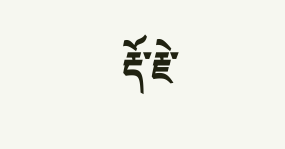རྡོ་རྗེ་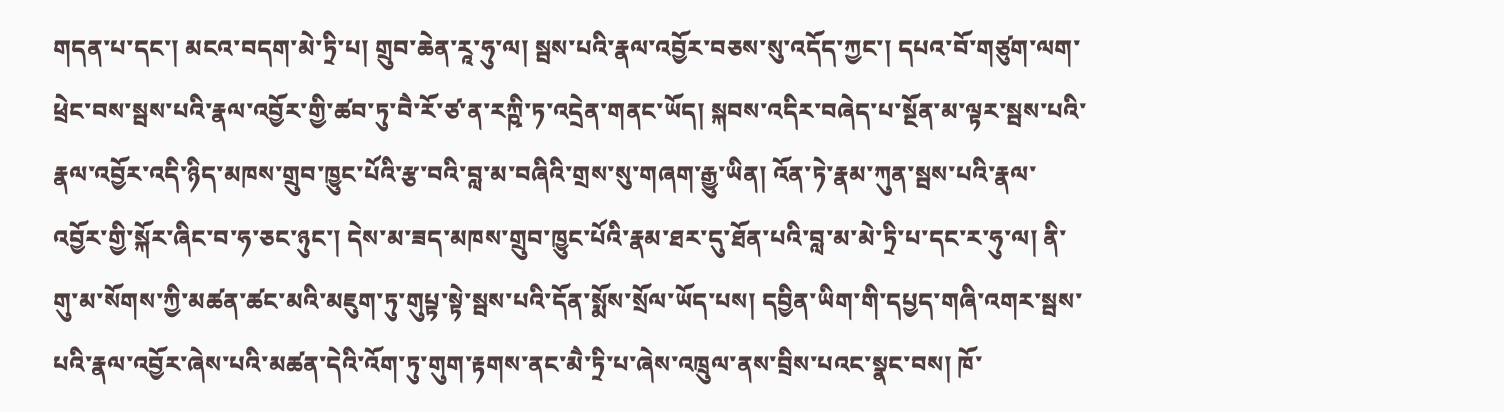གདན་པ་དང་། མངའ་བདག་མེ་ཏྲི་པ། གྲུབ་ཆེན་རཱ་ཧུ་ལ། སྦས་པའི་རྣལ་འབྱོར་བཅས་སུ་འདོད་ཀྱང་། དཔའ་བོ་གཙུག་ལག་ཕྲེང་བས་སྦས་པའི་རྣལ་འབྱོར་གྱི་ཚབ་ཏུ་བཻ་རོ་ཙ་ན་རཀྵི་ཏ་འདྲེན་གནང་ཡོད། སྐབས་འདིར་བཞེད་པ་སྔོན་མ་ལྟར་སྦས་པའི་རྣལ་འབྱོར་འདི་ཉིད་མཁས་གྲུབ་ཁྱུང་པོའི་རྩ་བའི་བླ་མ་བཞིའི་གྲས་སུ་གཞག་རྒྱུ་ཡིན། འོན་ཏེ་རྣམ་ཀུན་སྦས་པའི་རྣལ་འབྱོར་གྱི་སྐོར་ཞིང་བ་ཧ་ཅང་ཉུང་། དེས་མ་ཟད་མཁས་གྲུབ་ཁྱུང་པོའི་རྣམ་ཐར་དུ་ཐོན་པའི་བླ་མ་མེ་ཏྲི་པ་དང་ར་ཧུ་ལ། ནི་གུ་མ་སོགས་ཀྱི་མཚན་ཚང་མའི་མཇུག་ཏུ་གུཔྟ་སྟེ་སྦས་པའི་དོན་སྨོས་སྲོལ་ཡོད་པས། དབྱིན་ཡིག་གི་དཔྱད་གཞི་འགར་སྦས་པའི་རྣལ་འབྱོར་ཞེས་པའི་མཚན་དེའི་འོག་ཏུ་གུག་རྟགས་ནང་མཻ་ཏྲི་པ་ཞེས་འཁྲུལ་ནས་བྲིས་པའང་སྣང་བས། ཁོ་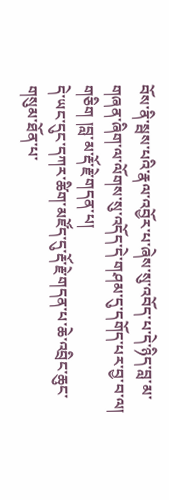བོས་ནི་སྦས་པའི་རྣལ་འབྱོར་པ་ཞེས་སུ་འབོད་པ་དེ་ཉིད་བླ་མ་གཞན་ཞིག་ལ་ལོགས་སུ་འདོད་དེ་གཤམ་དུ་དགོད་པར་བྱ་བ་ལ།
གཅིག །བླ་མ་རྡོ་རྗེ་གདན་པ།
དེ་ཡང་དུང་དཀར་ཚིག་མཛོད་དུ་རྡོ་རྗེ་གདན་པ་ཆེ་འབྲིང་ཆུང་གསུམ་ཐོན་པ་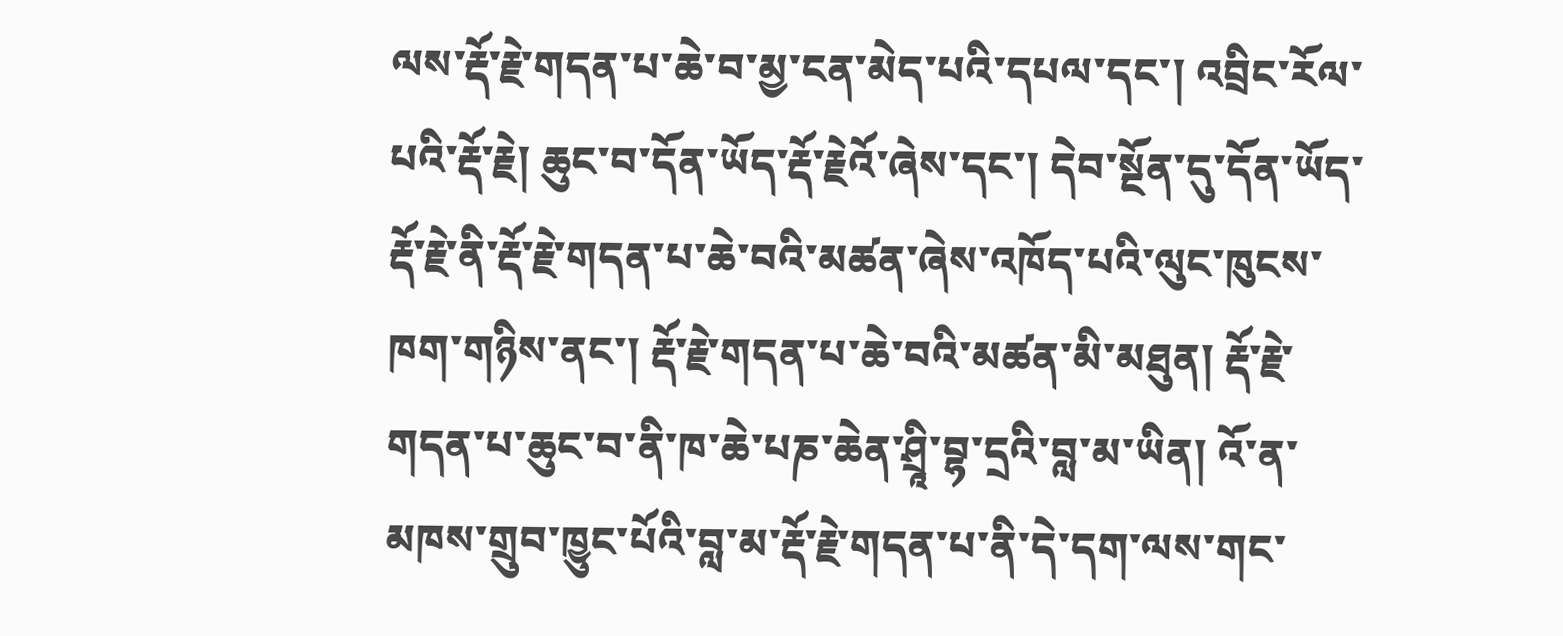ལས་རྡོ་རྗེ་གདན་པ་ཆེ་བ་མྱ་ངན་མེད་པའི་དཔལ་དང་། འབྲིང་རོལ་པའི་རྡོ་རྗེ། ཆུང་བ་དོན་ཡོད་རྡོ་རྗེའོ་ཞེས་དང་། དེབ་སྔོན་དུ་དོན་ཡོད་རྡོ་རྗེ་ནི་རྡོ་རྗེ་གདན་པ་ཆེ་བའི་མཚན་ཞེས་འཁོད་པའི་ལུང་ཁུངས་ཁག་གཉིས་ནང་། རྡོ་རྗེ་གདན་པ་ཆེ་བའི་མཚན་མི་མཐུན། རྡོ་རྗེ་གདན་པ་ཆུང་བ་ནི་ཁ་ཆེ་པཎ་ཆེན་ཤྲཱི་བྷ་དྲའི་བླ་མ་ཡིན། འོ་ན་མཁས་གྲུབ་ཁྱུང་པོའི་བླ་མ་རྡོ་རྗེ་གདན་པ་ནི་དེ་དག་ལས་གང་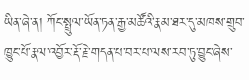ཡིན་ཞེ་ན། ཀོང་སྤྲུལ་ཡོན་ཏན་རྒྱ་མཚོའི་རྣམ་ཐར་དུ་མཁས་གྲུབ་ཁྱུང་པོ་རྣལ་འབྱོར་རྡོ་རྗེ་གདན་པ་བར་པ་ལས་རབ་ཏུ་བྱུང་ཞེས་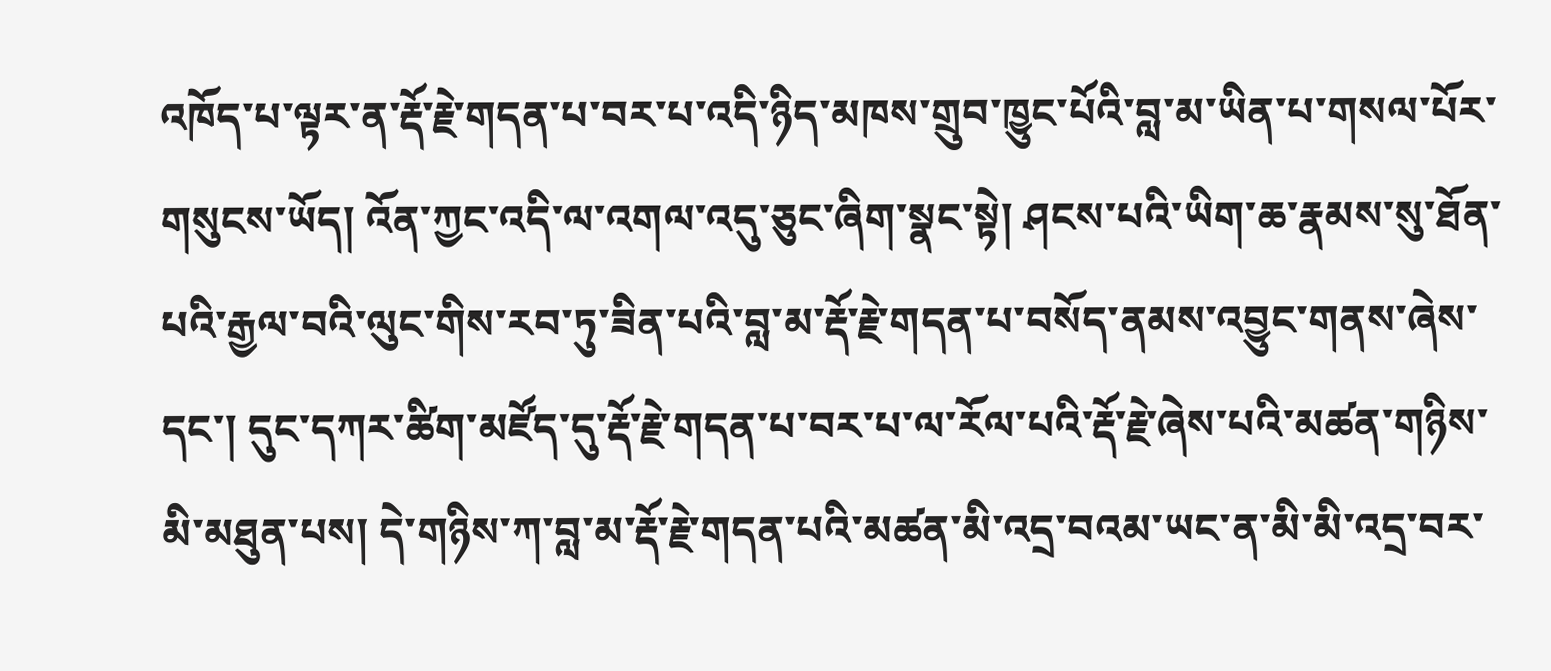འཁོད་པ་ལྟར་ན་རྡོ་རྗེ་གདན་པ་བར་པ་འདི་ཉིད་མཁས་གྲུབ་ཁྱུང་པོའི་བླ་མ་ཡིན་པ་གསལ་པོར་གསུངས་ཡོད། འོན་ཀྱང་འདི་ལ་འགལ་འདུ་ཅུང་ཞིག་སྣང་སྟེ། ཤངས་པའི་ཡིག་ཆ་རྣམས་སུ་ཐོན་པའི་རྒྱལ་བའི་ལུང་གིས་རབ་ཏུ་ཟིན་པའི་བླ་མ་རྡོ་རྗེ་གདན་པ་བསོད་ནམས་འབྱུང་གནས་ཞེས་དང་། དུང་དཀར་ཚིག་མཛོད་དུ་རྡོ་རྗེ་གདན་པ་བར་པ་ལ་རོལ་པའི་རྡོ་རྗེ་ཞེས་པའི་མཚན་གཉིས་མི་མཐུན་པས། དེ་གཉིས་ཀ་བླ་མ་རྡོ་རྗེ་གདན་པའི་མཚན་མི་འདྲ་བའམ་ཡང་ན་མི་མི་འདྲ་བར་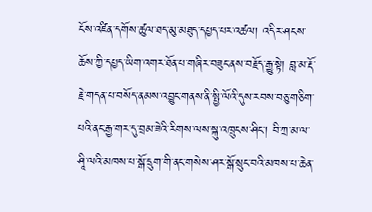ངོས་འཛིན་དགོས་ཚུལ་ཐད་མུ་མཐུད་དཔྱད་པར་འཚལ། འདིར་ཤངས་ཆོས་ཀྱི་དཔྱད་ཡིག་འགར་ཐོན་པ་གཞིར་བཟུང་ནས་བརྗོད་རྒྱུ་སྟེ། བླ་མ་རྡོ་རྗེ་གདན་པ་བསོད་ནམས་འབྱུང་གནས་ནི་སྤྱི་ལོའི་དུས་རབས་བཅུ་གཅིག་པའི་ནང་རྒྱ་གར་དུ་བྲམ་ཟེའི་རིགས་ལས་སྐུ་འཁྲུངས་ཤིང་། བི་ཀྲ་མ་ལ་ཤཱི་ལའི་མཁས་པ་སྒོ་དྲུག་གི་ནང་གསེས་ཤར་སྒོ་སྲུང་བའི་མཁས་པ་ཆེན་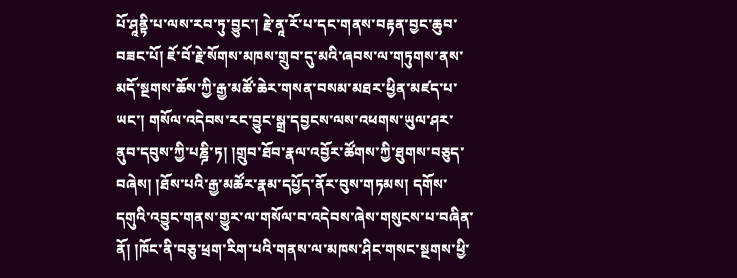པོ་ཤཱནྟི་པ་ལས་རབ་ཏུ་བྱུང་། རྗེ་ནཱ་རོ་པ་དང་གནས་བརྟན་བྱང་ཆུབ་བཟང་པོ། ཇོ་བོ་རྗེ་སོགས་མཁས་གྲུབ་དུ་མའི་ཞབས་ལ་གཏུགས་ནས་མདོ་སྔགས་ཆོས་ཀྱི་རྒྱ་མཚོ་ཆེར་གསན་བསམ་མཐར་ཕྱིན་མཛད་པ་ཡང་། གསོལ་འདེབས་རང་བྱུང་སྒྲ་དབྱངས་ལས་འཕགས་ཡུལ་ཤར་ནུབ་དབུས་ཀྱི་པཎྜི་ཏ། །གྲུབ་ཐོབ་རྣལ་འབྱོར་ཚོགས་ཀྱི་ཐུགས་བཅུད་བཞེས། །ཐོས་པའི་རྒྱ་མཚོར་རྣམ་དཔྱོད་ནོར་བུས་གཏམས། དགོས་དགུའི་འབྱུང་གནས་གྱུར་ལ་གསོལ་བ་འདེབས་ཞེས་གསུངས་པ་བཞིན་ནོ། །ཁོང་ནི་བཅུ་ཕྲག་རིག་པའི་གནས་ལ་མཁས་ཤིང་གསང་སྔགས་ཕྱི་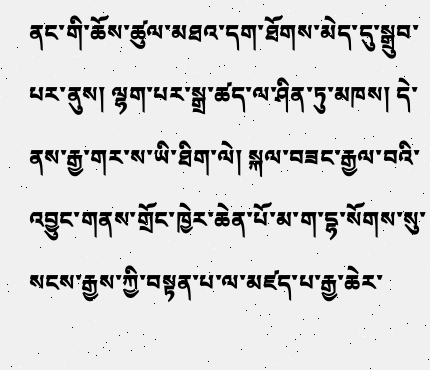ནང་གི་ཆོས་ཚུལ་མཐའ་དག་ཐོགས་མེད་དུ་སྒྲུབ་པར་ནུས། ལྷག་པར་སྒྲ་ཚད་ལ་ཤིན་ཏུ་མཁས། དེ་ནས་རྒྱ་གར་ས་ཡི་ཐིག་ལེ། སྐལ་བཟང་རྒྱལ་བའི་འབྱུང་གནས་གྲོང་ཁྱེར་ཆེན་པོ་མ་ག་དྷ་སོགས་སུ་སངས་རྒྱས་ཀྱི་བསྟན་པ་ལ་མཛད་པ་རྒྱ་ཆེར་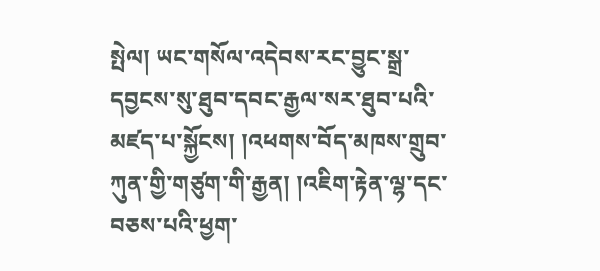སྤེལ། ཡང་གསོལ་འདེབས་རང་བྱུང་སྒྲ་དབྱངས་སུ་ཐུབ་དབང་རྒྱལ་སར་ཐུབ་པའི་མཛད་པ་སྐྱོངས། །འཕགས་བོད་མཁས་གྲུབ་ཀུན་གྱི་གཙུག་གི་རྒྱན། །འཇིག་རྟེན་ལྷ་དང་བཅས་པའི་ཕྱག་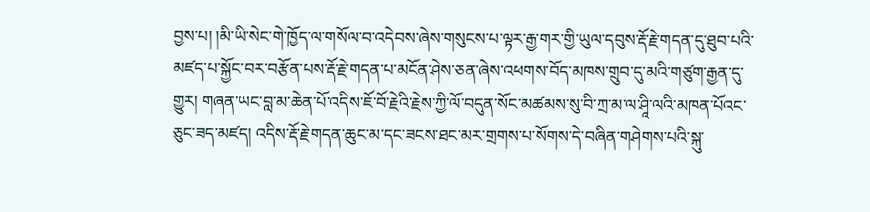བྱས་པ། །མི་ཡི་སེང་གེ་ཁྱོད་ལ་གསོལ་བ་འདེབས་ཞེས་གསུངས་པ་ལྟར་རྒྱ་གར་གྱི་ཡུལ་དབུས་རྡོ་རྗེ་གདན་དུ་ཐུབ་པའི་མཛད་པ་སྐྱོང་བར་བརྩོན་པས་རྡོ་རྗེ་གདན་པ་མངོན་ཤེས་ཅན་ཞེས་འཕགས་བོད་མཁས་གྲུབ་དུ་མའི་གཙུག་རྒྱན་དུ་གྱུར། གཞན་ཡང་བླ་མ་ཆེན་པོ་འདིས་ཇོ་བོ་རྗེའི་རྗེས་ཀྱི་ལོ་བདུན་སོང་མཚམས་སུ་བི་ཀྲ་མ་ལ་ཤཱི་ལའི་མཁན་པོའང་ཅུང་ཟད་མཛད། འདིས་རྡོ་རྗེ་གདན་ཆུང་མ་དང་ཟངས་ཐང་མར་གྲགས་པ་སོགས་དེ་བཞིན་གཤེགས་པའི་སྐུ་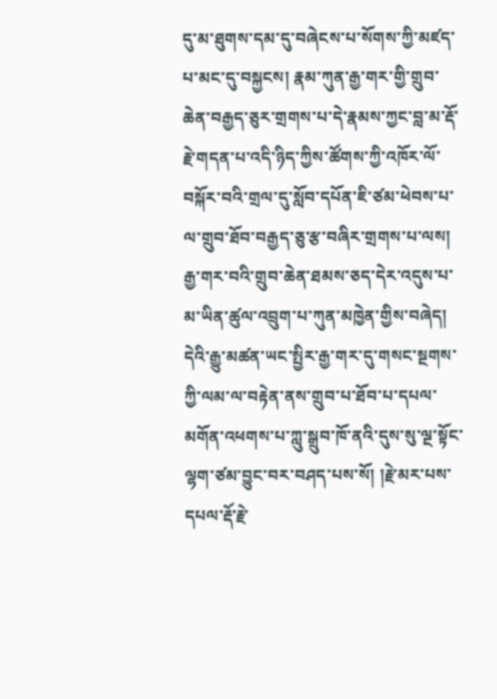དུ་མ་ཐུགས་དམ་དུ་བཞེངས་པ་སོགས་ཀྱི་མཛད་པ་མང་དུ་བསྐྱངས། རྣམ་ཀུན་རྒྱ་གར་གྱི་གྲུབ་ཆེན་བརྒྱད་ཅུར་གྲགས་པ་དེ་རྣམས་ཀྱང་བླ་མ་རྡོ་རྗེ་གདན་པ་འདི་ཉིད་ཀྱིས་ཚོགས་ཀྱི་འཁོར་ལོ་བསྐོར་བའི་གྲལ་དུ་སློབ་དཔོན་ཇི་ཙམ་ཕེབས་པ་ལ་གྲུབ་ཐོབ་བརྒྱད་ཅུ་རྩ་བཞིར་གྲགས་པ་ལས། རྒྱ་གར་བའི་གྲུབ་ཆེན་ཐམས་ཅད་དེར་འདུས་པ་མ་ཡིན་ཚུལ་འབྲུག་པ་ཀུན་མཁྱེན་གྱིས་བཞེད། དེའི་རྒྱུ་མཚན་ཡང་སྤྱིར་རྒྱ་གར་དུ་གསང་སྔགས་ཀྱི་ལམ་ལ་བརྟེན་ནས་གྲུབ་པ་ཐོབ་པ་དཔལ་མགོན་འཕགས་པ་ཀླུ་སྒྲུབ་ཁོ་ནའི་དུས་སུ་ལྔ་སྟོང་ལྷག་ཙམ་བྱུང་བར་བཤད་པས་སོ། །རྗེ་མར་པས་དཔལ་རྡོ་རྗེ་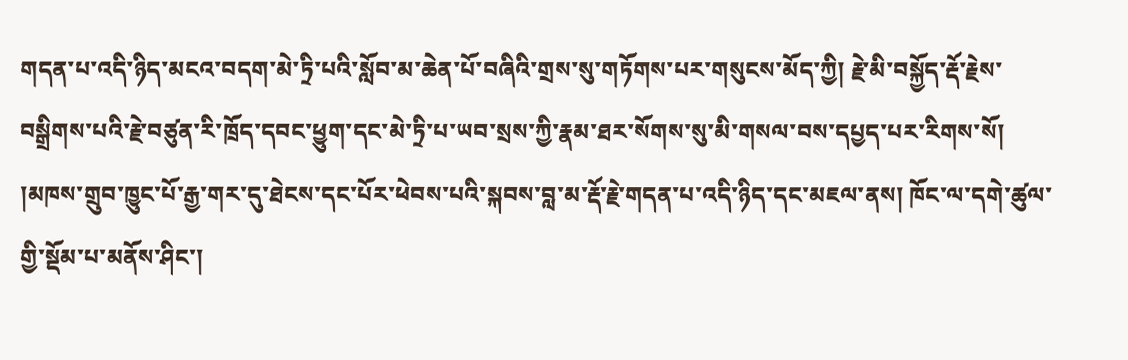གདན་པ་འདི་ཉིད་མངའ་བདག་མེ་ཏྲི་པའི་སློབ་མ་ཆེན་པོ་བཞིའི་གྲས་སུ་གཏོགས་པར་གསུངས་མོད་ཀྱི། རྗེ་མི་བསྐྱོད་རྡོ་རྗེས་བསྒྲིགས་པའི་རྗེ་བཙུན་རི་ཁྲོད་དབང་ཕྱུག་དང་མེ་ཏྲི་པ་ཡབ་སྲས་ཀྱི་རྣམ་ཐར་སོགས་སུ་མི་གསལ་བས་དཔྱད་པར་རིགས་སོ།
།མཁས་གྲུབ་ཁྱུང་པོ་རྒྱ་གར་དུ་ཐེངས་དང་པོར་ཕེབས་པའི་སྐབས་བླ་མ་རྡོ་རྗེ་གདན་པ་འདི་ཉིད་དང་མཇལ་ནས། ཁོང་ལ་དགེ་ཚུལ་གྱི་སྡོམ་པ་མནོས་ཤིང་།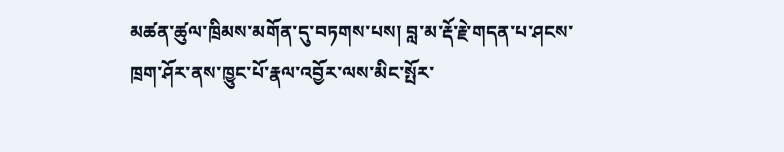མཚན་ཚུལ་ཁྲིམས་མགོན་དུ་བཏགས་པས། བླ་མ་རྡོ་རྗེ་གདན་པ་ཤངས་ཁྲག་ཤོར་ནས་ཁྱུང་པོ་རྣལ་འབྱོར་ལས་མིང་སྤོར་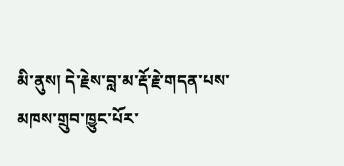མི་ནུས། དེ་རྗེས་བླ་མ་རྡོ་རྗེ་གདན་པས་མཁས་གྲུབ་ཁྱུང་པོར་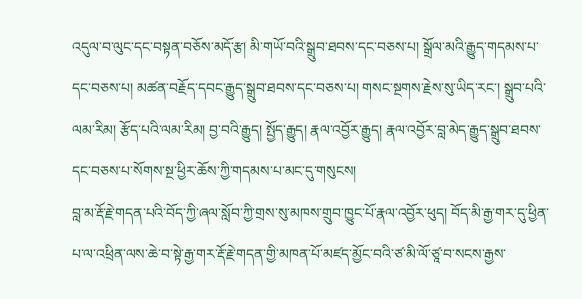འདུལ་བ་ལུང་དང་བསྟན་བཅོས་མདོ་རྩ། མི་གཡོ་བའི་སྒྲུབ་ཐབས་དང་བཅས་པ། སྒྲོལ་མའི་རྒྱུད་གདམས་པ་དང་བཅས་པ། མཚན་བརྗོད་དབང་རྒྱུད་སྒྲུབ་ཐབས་དང་བཅས་པ། གསང་སྔགས་རྗེས་སུ་ཡིད་རང་། སྒྲུབ་པའི་ལམ་རིམ། རྩོད་པའི་ལམ་རིམ། བྱ་བའི་རྒྱུད། སྤྱོད་རྒྱུད། རྣལ་འབྱོར་རྒྱུད། རྣལ་འབྱོར་བླ་མེད་རྒྱུད་སྒྲུབ་ཐབས་དང་བཅས་པ་སོགས་སྔ་ཕྱིར་ཆོས་ཀྱི་གདམས་པ་མང་དུ་གསུངས།
བླ་མ་རྡོ་རྗེ་གདན་པའི་བོད་ཀྱི་ཞལ་སློབ་ཀྱི་གྲས་སུ་མཁས་གྲུབ་ཁྱུང་པོ་རྣལ་འབྱོར་ཕུད། བོད་མི་རྒྱ་གར་དུ་ཕྱིན་པ་ལ་འཕྲིན་ལས་ཆེ་བ་སྟེ་རྒྱ་གར་རྡོ་རྗེ་གདན་གྱི་མཁན་པོ་མཛད་མྱོང་བའི་ཙ་མི་ལོ་ཙཱ་བ་སངས་རྒྱས་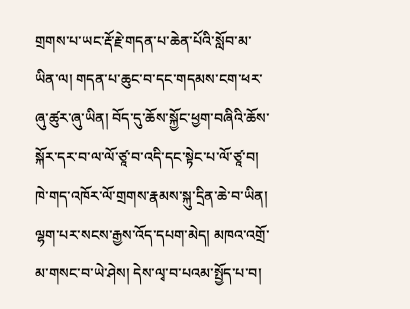གྲགས་པ་ཡང་རྡོ་རྗེ་གདན་པ་ཆེན་པོའི་སློབ་མ་ཡིན་ལ། གདན་པ་ཆུང་བ་དང་གདམས་ངག་ཕར་ཞུ་ཚུར་ཞུ་ཡིན། བོད་དུ་ཆོས་སྐྱོང་ཕྱག་བཞིའི་ཆོས་སྐོར་དར་བ་ལ་ལོ་ཙཱ་བ་འདི་དང་སྟེང་པ་ལོ་ཙཱ་བ། ཁེ་གད་འཁོར་ལོ་གྲགས་རྣམས་སྐུ་དྲིན་ཆེ་བ་ཡིན། ལྷག་པར་སངས་རྒྱས་འོད་དཔག་མེད། མཁའ་འགྲོ་མ་གསང་བ་ཡེ་ཤེས། དེས་ལྭ་བ་པའམ་སྤྱོད་པ་བ།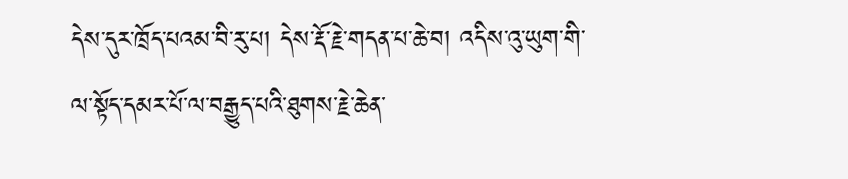དེས་དུར་ཁྲོད་པའམ་བི་རུ་པ། དེས་རྡོ་རྗེ་གདན་པ་ཆེ་བ། འདིས་འུ་ཡུག་གི་ལ་སྟོད་དམར་པོ་ལ་བརྒྱུད་པའི་ཐུགས་རྗེ་ཆེན་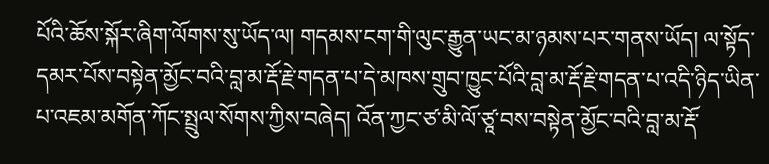པོའི་ཆོས་སྐོར་ཞིག་ལོགས་སུ་ཡོད་ལ། གདམས་ངག་གི་ལུང་རྒྱུན་ཡང་མ་ཉམས་པར་གནས་ཡོད། ལ་སྟོད་དམར་པོས་བསྟེན་མྱོང་བའི་བླ་མ་རྡོ་རྗེ་གདན་པ་དེ་མཁས་གྲུབ་ཁྱུང་པོའི་བླ་མ་རྡོ་རྗེ་གདན་པ་འདི་ཉིད་ཡིན་པ་འཇམ་མགོན་ཀོང་སྤྲུལ་སོགས་ཀྱིས་བཞེད། འོན་ཀྱང་ཙ་མི་ལོ་ཙཱ་བས་བསྟེན་མྱོང་བའི་བླ་མ་རྡོ་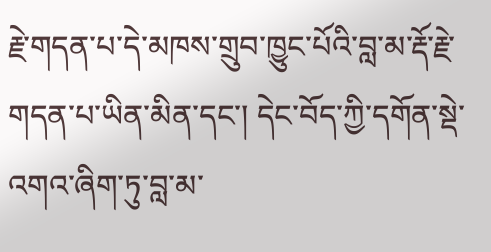རྗེ་གདན་པ་དེ་མཁས་གྲུབ་ཁྱུང་པོའི་བླ་མ་རྡོ་རྗེ་གདན་པ་ཡིན་མིན་དང་། དེང་བོད་ཀྱི་དགོན་སྡེ་འགའ་ཞིག་ཏུ་བླ་མ་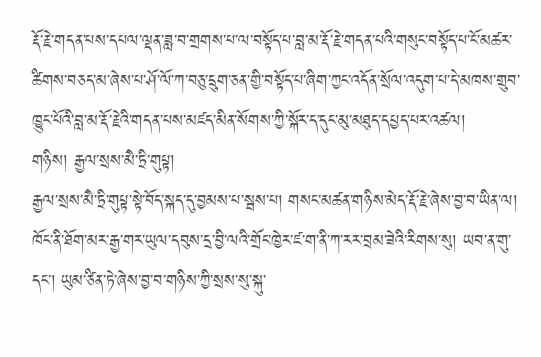རྡོ་རྗེ་གདན་པས་དཔལ་ལྡན་ཟླ་བ་གྲགས་པ་ལ་བསྟོད་པ་བླ་མ་རྡོ་རྗེ་གདན་པའི་གསུང་བསྟོད་པ་ངོ་མཚར་ཚིགས་བཅད་མ་ཞེས་པ་ཤོ་ལོ་ཀ་བཅུ་དྲུག་ཅན་གྱི་བསྟོད་པ་ཞིག་ཀྱང་འདོན་སྲོལ་འདུག་པ་དེ་མཁས་གྲུབ་ཁྱུང་པོའི་བླ་མ་རྡོ་རྗེའི་གདན་པས་མཛད་མིན་སོགས་ཀྱི་སྐོར་ད་དུང་མུ་མཐུད་དཔྱད་པར་འཚལ།
གཉིས། རྒྱལ་སྲས་མཻ་ཏྲི་གུཔྟ།
རྒྱལ་སྲས་མཻ་ཏྲི་གུཔྟ་སྟེ་བོད་སྐད་དུ་བྱམས་པ་སྦས་པ། གསང་མཚན་གཉིས་མེད་རྡོ་རྗེ་ཞེས་བྱ་བ་ཡིན་ལ། ཁོང་ནི་ཐོག་མར་རྒྱ་གར་ཡུལ་དབུས་དྲ་བྱི་ལའི་གྲོང་ཁྱེར་ཛ་ག་ནི་ཀ་རར་བྲམ་ཟེའི་རིགས་སུ། ཡབ་ན་གུ་དང་། ཡུམ་ཙིན་ཏེ་ཞེས་བྱ་བ་གཉིས་ཀྱི་སྲས་སུ་སྐུ་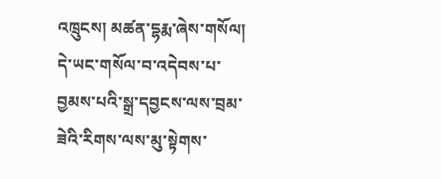འཁྲུངས། མཚན་དྷརྨ་ཞེས་གསོལ། དེ་ཡང་གསོལ་བ་འདེབས་པ་བྱམས་པའི་སྒྲ་དབྱངས་ལས་བྲམ་ཟེའི་རིགས་ལས་མུ་སྟེགས་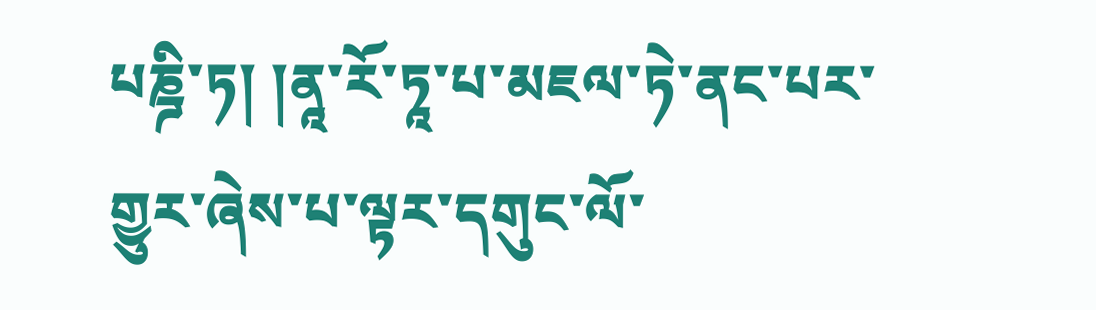པཎྜི་ཏ། །ནཱ་རོ་ཏཱ་པ་མཇལ་ཏེ་ནང་པར་གྱུར་ཞེས་པ་ལྟར་དགུང་ལོ་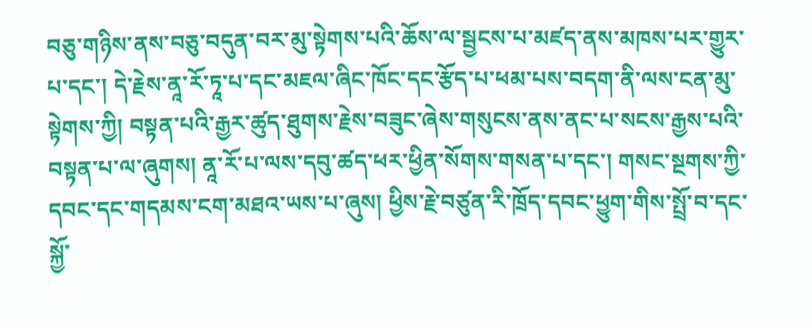བཅུ་གཉིས་ནས་བཅུ་བདུན་བར་མུ་སྟེགས་པའི་ཆོས་ལ་སྦྱངས་པ་མཛད་ནས་མཁས་པར་གྱུར་པ་དང་། དེ་རྗེས་ནཱ་རོ་ཏཱ་པ་དང་མཇལ་ཞིང་ཁོང་དང་རྩོད་པ་ཕམ་པས་བདག་ནི་ལས་ངན་མུ་སྟེགས་ཀྱི། བསྟན་པའི་རྒྱར་ཚུད་ཐུགས་རྗེས་བཟུང་ཞེས་གསུངས་ནས་ནང་པ་སངས་རྒྱས་པའི་བསྟན་པ་ལ་ཞུགས། ནཱ་རོ་པ་ལས་དབུ་ཚད་ཕར་ཕྱིན་སོགས་གསན་པ་དང་། གསང་སྔགས་ཀྱི་དབང་དང་གདམས་ངག་མཐའ་ཡས་པ་ཞུས། ཕྱིས་རྗེ་བཙུན་རི་ཁྲོད་དབང་ཕྱུག་གིས་སྤྲོ་བ་དང་སྐྱོ་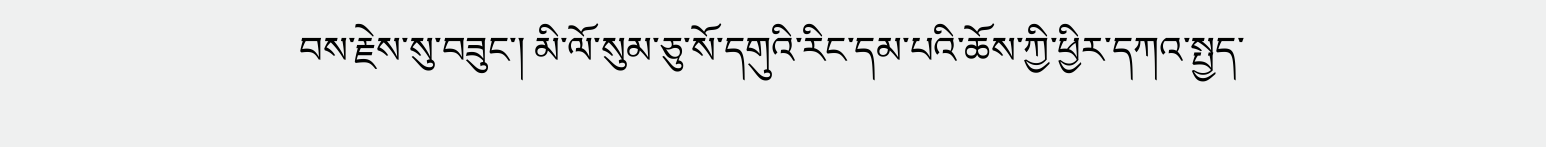བས་རྗེས་སུ་བཟུང་། མི་ལོ་སུམ་ཅུ་སོ་དགུའི་རིང་དམ་པའི་ཆོས་ཀྱི་ཕྱིར་དཀའ་སྤྱད་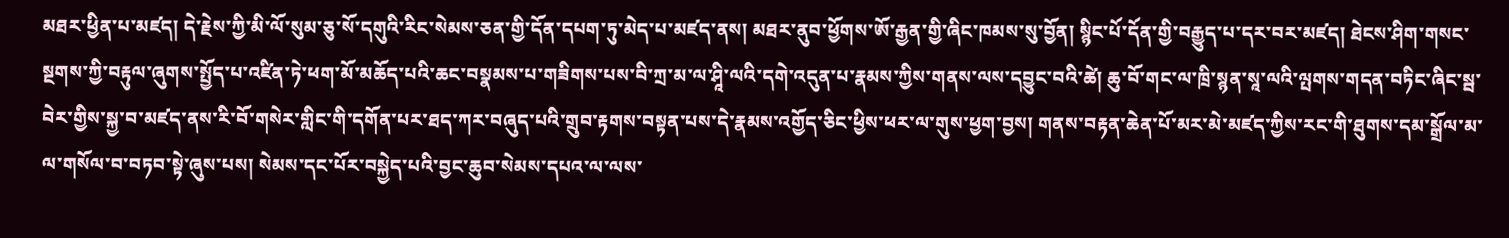མཐར་ཕྱིན་པ་མཛད། དེ་རྗེས་ཀྱི་མི་ལོ་སུམ་ཅུ་སོ་དགུའི་རིང་སེམས་ཅན་གྱི་དོན་དཔག་ཏུ་མེད་པ་མཛད་ནས། མཐར་ནུབ་ཕྱོགས་ཨོ་རྒྱན་གྱི་ཞིང་ཁམས་སུ་བྱོན། སྙིང་པོ་དོན་གྱི་བརྒྱུད་པ་དར་བར་མཛད། ཐེངས་ཤིག་གསང་སྔགས་ཀྱི་བརྟུལ་ཞུགས་སྤྱོད་པ་འཛིན་ཏེ་ཕག་མོ་མཆོད་པའི་ཆང་བསྣམས་པ་གཟིགས་པས་བི་ཀྲ་མ་ལ་ཤཱི་ལའི་དགེ་འདུན་པ་རྣམས་ཀྱིས་གནས་ལས་དབྱུང་བའི་ཚེ། ཆུ་བོ་གང་ལ་ཁྲི་སྙན་སཱ་ལའི་ལྤགས་གདན་བཏིང་ཞིང་སྦ་བེར་གྱིས་སྐྱ་བ་མཛད་ནས་རི་བོ་གསེར་གླིང་གི་དགོན་པར་ཐད་ཀར་བཞུད་པའི་གྲུབ་རྟགས་བསྟན་པས་དེ་རྣམས་འགྱོད་ཅིང་ཕྱིས་ཕར་ལ་གུས་ཕྱག་བྱས། གནས་བརྟན་ཆེན་པོ་མར་མེ་མཛད་ཀྱིས་རང་གི་ཐུགས་དམ་སྒྲོལ་མ་ལ་གསོལ་བ་བཏབ་སྟེ་ཞུས་པས། སེམས་དང་པོར་བསྐྱེད་པའི་བྱང་ཆུབ་སེམས་དཔའ་ལ་ལས་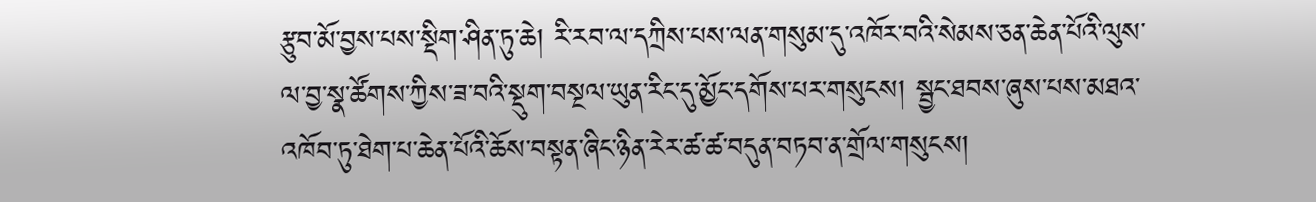རྩུབ་མོ་བྱས་པས་སྡིག་ཤིན་ཏུ་ཆེ། རི་རབ་ལ་དཀྲིས་པས་ལན་གསུམ་དུ་འཁོར་བའི་སེམས་ཅན་ཆེན་པོའི་ལུས་ལ་བྱ་སྣ་ཚོགས་ཀྱིས་ཟ་བའི་སྡུག་བསྔལ་ཡུན་རིང་དུ་མྱོང་དགོས་པར་གསུངས། སྦྱང་ཐབས་ཞུས་པས་མཐའ་འཁོབ་ཏུ་ཐེག་པ་ཆེན་པོའི་ཆོས་བསྟན་ཞིང་ཉིན་རེར་ཚ་ཚ་བདུན་བཏབ་ན་གྲོལ་གསུངས།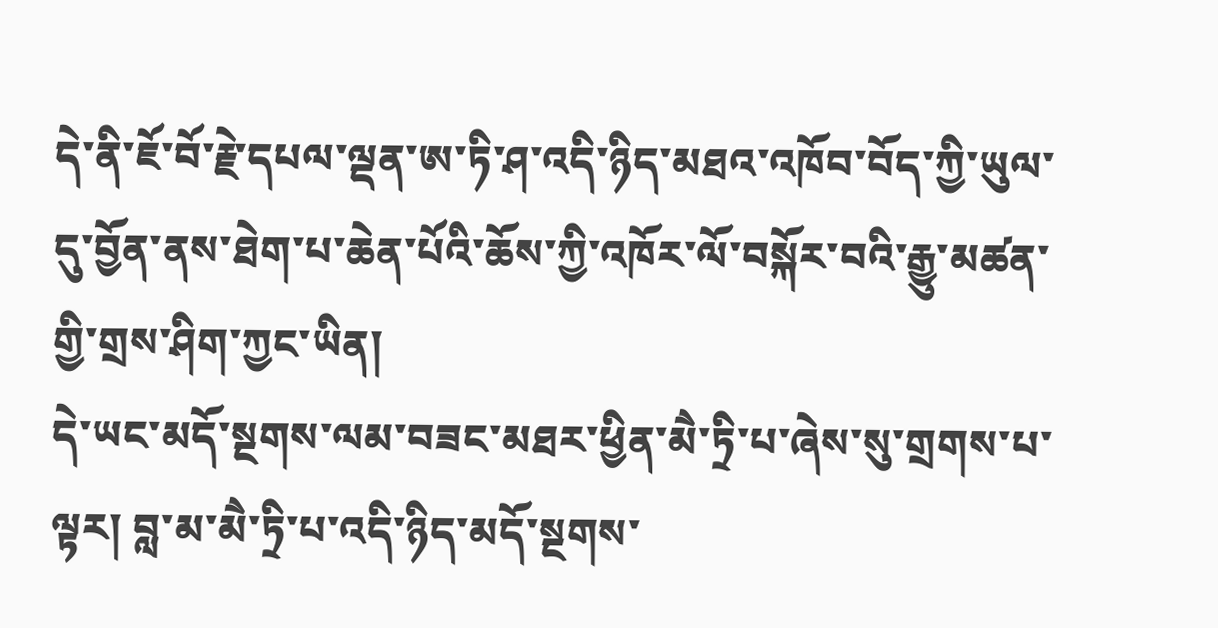དེ་ནི་ཇོ་བོ་རྗེ་དཔལ་ལྡན་ཨ་ཏི་ཤ་འདི་ཉིད་མཐའ་འཁོབ་བོད་ཀྱི་ཡུལ་དུ་བྱོན་ནས་ཐེག་པ་ཆེན་པོའི་ཆོས་ཀྱི་འཁོར་ལོ་བསྐོར་བའི་རྒྱུ་མཚན་གྱི་གྲས་ཤིག་ཀྱང་ཡིན།
དེ་ཡང་མདོ་སྔགས་ལམ་བཟང་མཐར་ཕྱིན་མཻ་ཏྲི་པ་ཞེས་སུ་གྲགས་པ་ལྟར། བླ་མ་མཻ་ཏྲི་པ་འདི་ཉིད་མདོ་སྔགས་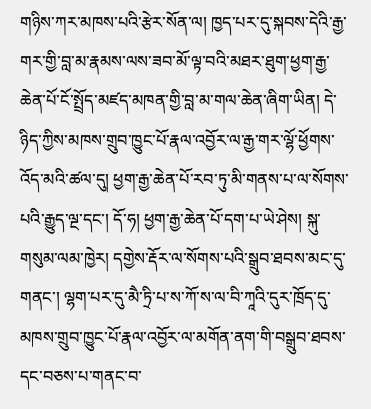གཉིས་ཀར་མཁས་པའི་རྩེར་སོན་ལ། ཁྱད་པར་དུ་སྐབས་དེའི་རྒྱ་གར་གྱི་བླ་མ་རྣམས་ལས་ཟབ་མོ་ལྟ་བའི་མཐར་ཐུག་ཕྱག་རྒྱ་ཆེན་པོ་ངོ་སྤྲོད་མཛད་མཁན་གྱི་བླ་མ་གལ་ཆེན་ཞིག་ཡིན། དེ་ཉིད་ཀྱིས་མཁས་གྲུབ་ཁྱུང་པོ་རྣལ་འབྱོར་ལ་རྒྱ་གར་ལྷོ་ཕྱོགས་འོད་མའི་ཚལ་དུ། ཕྱག་རྒྱ་ཆེན་པོ་རབ་ཏུ་མི་གནས་པ་ལ་སོགས་པའི་རྒྱུད་ལྔ་དང་། དོ་ཧ། ཕྱག་རྒྱ་ཆེན་པོ་དག་པ་ཡེ་ཤེས། སྐུ་གསུམ་ལམ་ཁྱེར། དགྱེས་རྡོར་ལ་སོགས་པའི་སྒྲུབ་ཐབས་མང་དུ་གནང་། ལྷག་པར་དུ་མཻ་ཏྲི་པ་ས་ཀོ་ས་ལ་བི་ཀཱའི་དུར་ཁྲོད་དུ་མཁས་གྲུབ་ཁྱུང་པོ་རྣལ་འབྱོར་ལ་མགོན་ནག་གི་བསྒྲུབ་ཐབས་དང་བཅས་པ་གནང་བ་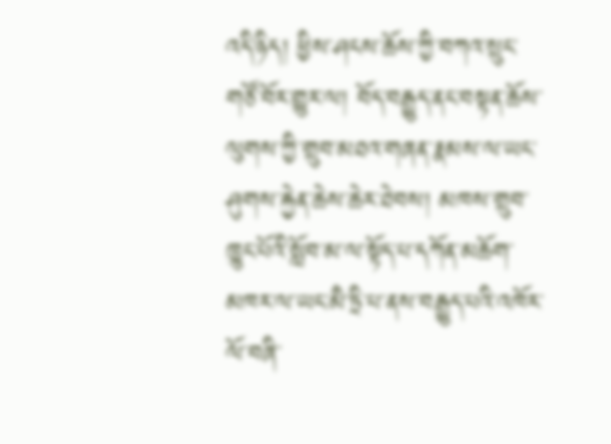འདི་ཉིད། ཕྱིས་ཤངས་ཆོས་ཀྱི་བཀའ་སྲུང་གཙོ་བོར་གྱུར་ལ། བོད་བརྒྱུད་ནང་བསྟན་ཆོས་ལུགས་ཀྱི་གྲུབ་མཐའ་གཞན་རྣམས་ལ་ཡང་ཤུགས་རྐྱེན་ཆེས་ཆེར་ཐེབས། མཁས་གྲུབ་ཁྱུང་པོའི་སློབ་མ་ལ་སྟོད་པ་དཀོན་མཆོག་མཁར་ལ་ཡང་མཻ་ཏྲི་པ་ནས་བརྒྱུད་པའི་འཁོར་ལོ་བཞི་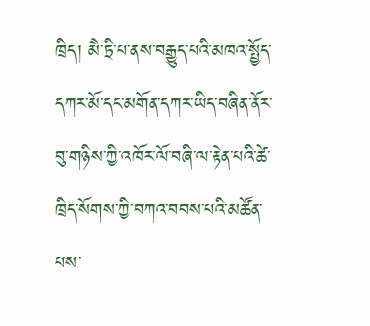ཁྲིད། མཻ་ཏྲི་པ་ནས་བརྒྱུད་པའི་མཁའ་སྤྱོད་དཀར་མོ་དང་མགོན་དཀར་ཡིད་བཞིན་ནོར་བུ་གཉིས་ཀྱི་འཁོར་ལོ་བཞི་ལ་རྟེན་པའི་ཚེ་ཁྲིད་སོགས་ཀྱི་བཀའ་བབས་པའི་མཚོན་པས་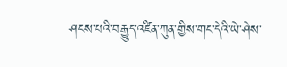ཤངས་པའི་བརྒྱུད་འཛིན་ཀུན་གྱིས་གང་དེའི་ཡེ་ཤེས་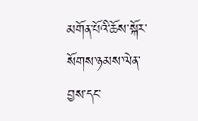མགོན་པོའི་ཆོས་སྐོར་སོགས་ཉམས་ལེན་བྱས་དང་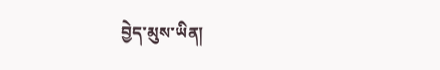བྱེད་མུས་ཡིན།